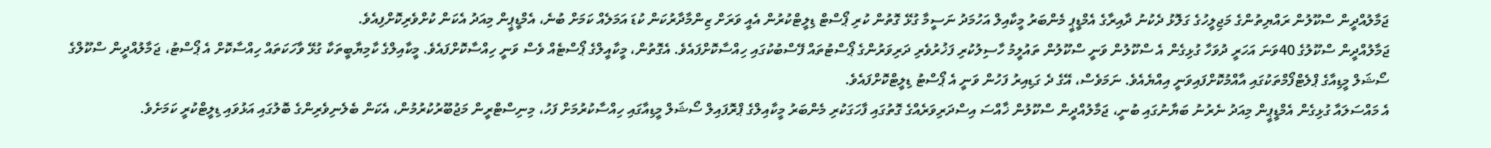ޖަމާލުއްދީން ސްކޫލުން ރައްޔިތުންގެ މަޖިލީހުގެ ގަލޮޅު ދެކުނު ދާއިރާގެ އެމްޑީޕީ މެންބަރު މީކާއިލް އަހުމަދު ނަސީމާ ގުޅޭ ގޮތުން ކުރި ޕޯސްޓް ޑިލީޓްކުރުން އެއީ ވަރަށް ޒިންމާދާރުކަން ކުޑަ އަމަލެއް ކަމަށް ބުނެ، އެމްޑީޕީން މިއަދު އެކަން ކުށްވެރިކޮށްފިއެވެ.
ޖަމާލުއްދީން ސްކޫލުގެ 40ވަނަ އަހަރީ ދުވަހާ ގުޅިގެން އެ ސްކޫލުން ވަނީ ސްކޫލުން ތައުލީމު ހާސިލުކުރި ފަޚުރުވެރި ދަރިވަރުންގެ ޕޯސްޓުތައް ފޭސްބުކުގައި ހިއްސާކޮށްފައެވެ. އެގޮތުން، މީކާއީލްގެ ޕޯސްޓެއް ވެސް ވަނީ ހިއްސާކޮށްފައެވެ. މީކާއިލްގެ ކާމިޔާބީތަކާ ގުޅޭ ވާހަކަތައް ހިއްސާކޮށް އެ ޕޯސްޓު، ޖަމާލުއްދީން ސްކޫލްގެ ސޯޝަލް މީޑިއާގެ ޕްލެޓްފޯމްތަކުގައި އާއްމުކޮށްފައިވަނީ އިއްޔެއެވެ. ނަމަވެސް، އޭގެ ދެ ގަޑިއިރު ފަހުން ވަނީ އެ ޕޯސްޓު ޑިލީޓްކޮށްފައެވެ.
އެ މައްސަލައާ ގުޅިގެން އެމްޑީޕީން މިއަދު ނެރުނު ބަޔާނުގައި ބުނީ، ޖަމާލުއްދީން ސްކޫލުން ޚާއްސަ އިސްދަރިވަރެއްގެ ގޮތުގައި ފާހަގަކުރި މެންބަރު މީކާއިލްގެ ޕްރޮފައިލް ސޯޝަލް މީޑިއާގައި ހިއްސާކުރުމަށް ފަހު، މިނިސްޓްރީން މަޖުބޫރުކުރުމުން، އެކަން ބެލެނިވެރިންގެ ބޮލުގައި އަޅުވައި ޑިލީޓްކުރީ ކަމަށެވެ.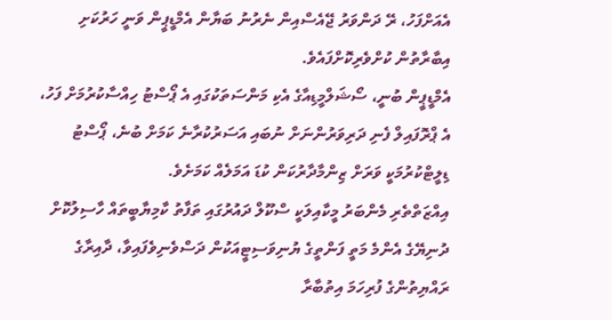އެއަށްފަހު، ރޭ ދަންވަރު ޖޭއެސްއިން ނެރުނު ބަޔާން އެމްޑީޕީން ވަނީ ހަރުކަށި އިބާރާތުން ކުށްވެރިކޮށްފައެވެ.
އެމްޑީޕީން ބުނީ، ސޯޝަލްމީޑިއާގެ އެކި މަންސަތަކުގައި އެ ޕޯސްޓު ހިއްސާކުރުމަށް ފަހު، އެ ޕްރޮފައިލް ފެނި ދަރިވަރުންނަށް ނުބައި އަސަރުކުރާނެ ކަމަށް ބުނެ، ޕޯސްޓު ޑިލީޓްކުރުމަކީ ވަރަށް ޒިންމާދާރުކަން ކުޑަ އަމަލެއް ކަމަށެވެ.
އިއްޒަތްތެރި މެންބަރު މީކާއިލަކީ ސްކޫލް ދައުރުގައި ތަފާތު ކާމިޔާބީތައް ހާސިލުކޮށް ދުނިޔޭގެ އެންމެ މަތީ ފަންތީގެ ޔުނިވަސިޓީއަކުން ދަސްވެނިވެފައިވާ، ދާއިރާގެ ރައްޔިތުންގެ ފުރިހަމަ އިތުބާރާ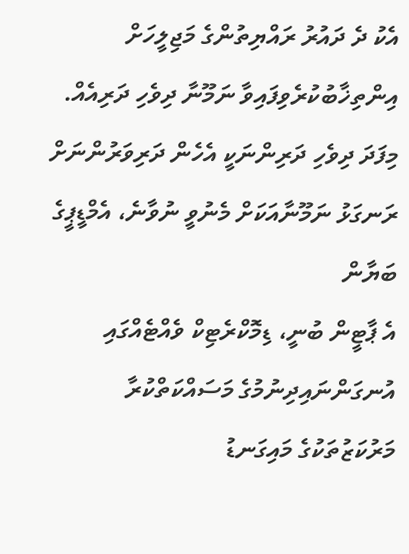އެކު ދެ ދައުރު ރައްޔިތުންގެ މަޖިލީހަށް އިންތިޚާބުކުރެވިފައިވާ ނަމޫނާ ދިވެހި ދަރިއެއް. މިފަދަ ދިވެހި ދަރިންނަކީ އެހެން ދަރިވަރުންނަށް ރަނގަޅު ނަމޫނާއަކަށް މެނުވީ ނުވާނެ، އެމްޑީޕީގެ ބަޔާން
އެ ޕާޓީން ބުނީ، ޑިމޮކްރެޓިކް ވެއްޓެއްގައި އުނގަންނައިދިނުމުގެ މަސައްކަތްކުރާ މަރުކަޒުތަކުގެ މައިގަނޑު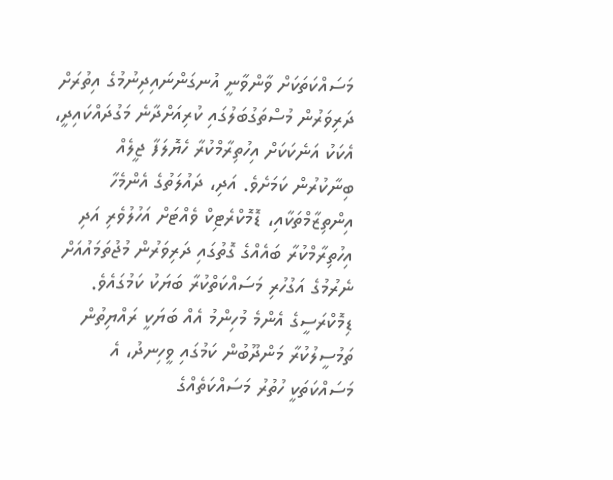މަސައްކަތަކަށް ވާންވާނީ އުނގަންނައިދިނުމުގެ އިތުރަށް ދަރިވަރުން މުސްތަގުބަލުގައި ކުރިއަށްދާނެ މަގުދައްކައިދީ، އެކަކު އަނެކަކަށް އިހުތިރާމްކުރާ ހެޔޮލަފާ ޖީލެއް ބިނާކުރުން ކަމަށެވެ. އަދި، ދައުލަތުގެ އެންމެހާ އިންތިޒާމްތަކާއި، ޑޮމޮކްރެޓިކް ވެއްޓަށް އަހުލުވެރި އަދި އިހުތިރާމްކުރާ ބައެއްގެ ގޮތުގައި ދަރިވަރުން މުޖުތަމައުއަށް ނެރުމުގެ އަގުހުރި މަސައްކަތްކުރާ ބަޔަކު ކަމުގައެވެ.
ޑިމޮކްރަސީގެ އެންމެ މުހިންމު އެއް ބަޔަކީ ރައްޔިތުން ތަމުސީލުކުރާ މަންދޫބުން ކަމުގައި ވީހިނދު، އެ މަސައްކަތަކީ ހުތުރު މަސައްކަތެއްގެ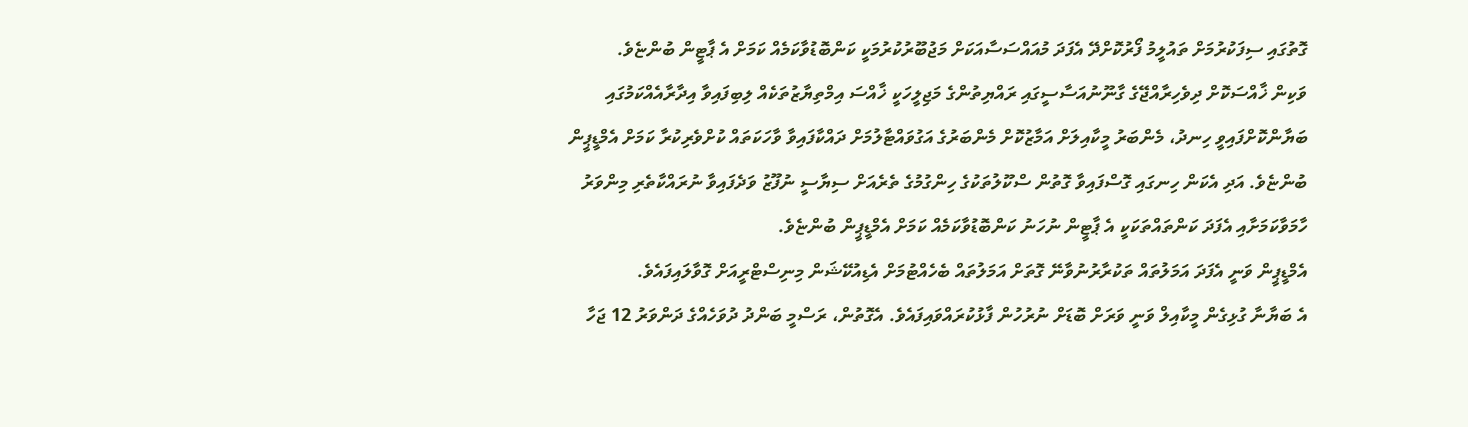ގޮތުގައި ސިފަކުރުމަށް ތައުލީމު ފޯރުކޮށްދޭ އެފަދަ މުއައްސަސާއަކަށް މަޖުބޫރުކުރުމަކީ ކަންބޮޑުވާކަމެއް ކަމަށް އެ ޕާޓީން ބުންޏެވެ.
ވަކިން ޚާއްސަކޮށް ދިވެހިރާއްޖޭގެ ގާނޫނުއަސާސީގައި ރައްޔިތުންގެ މަޖިލީހަކީ ޚާއްސަ އިމްތިޔާޒުތަކެއް ލިބިފައިވާ އިދާރާއެއްކަމުގައި ބަޔާންކޮށްފައިވީ ހިނދު، މެންބަރު މީކާއިލަށް އަމާޒުކޮށް މެންބަރުގެ އަގުވައްޓާލުމަށް ދައްކާފައިވާ ވާހަކަތައް ކުށްވެރިކުރާ ކަމަށް އެމްޑީޕީން ބުންޏެވެ. އަދި އެކަން ހިނގައި ގޮސްފައިވާ ގޮތުން ސްކޫލުތަކުގެ ހިންގުމުގެ ތެރެއަށް ސިޔާސީ ނުފޫޒު ވަދެފައިވާ ނުރައްކާތެރި މިންވަރު ހާމަވާކަމަށާއި އެފަދަ ކަންތައްތަކަކީ އެ ޕާޓީން ނުހަނު ކަންބޮޑުވާކަމެއް ކަމަށް އެމްޑީޕީން ބުންޏެވެ.
އެމްޑީޕީން ވަނީ އެފަދަ އަމަލުތައް ތަކުރާރުނުވާނޭ ގޮތަށް އަމަލުތައް ބެހެއްޓުމަށް އެޑިއުކޭޝަން މިނިސްޓްރީއަށް ގޮވާލައިފައެވެ.
އެ ބަޔާނާ ގުޅިގެން މީކާއިލް ވަނީ ވަރަށް ބޮޑަށް ނުރުހުން ފާޅުކުރައްވައިފައެވެ. އެގޮތުން، ރަސްމީ ބަންދު ދުވަހެއްގެ ދަންވަރު 12 ޖަހާ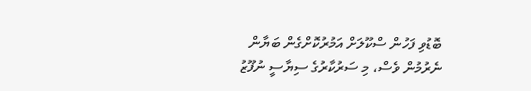ބޮޑުވި ފަހުން ސްކޫލަށް އަމުރުކޮށްގެން ބަޔާން ނެރުމުން ވެސް، މި ސަރުކާރުގެ ސިޔާސީ ނުފޫޒު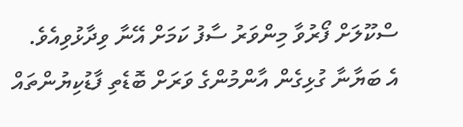ސްކޫލަށް ފޯރުވާ މިންވަރު ސާފު ކަމަށް އޭނާ ވިދާޅުވިއެވެ.
އެ ބަޔާނާ ގުޅިގެން އާންމުންގެ ވަރަށް ބޮޑެތި ފާޑުކިޔުންތައް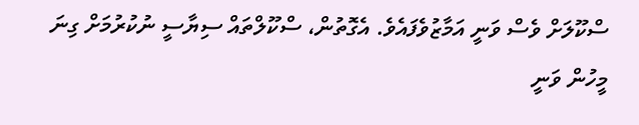ސްކޫލަށް ވެސް ވަނީ އަމާޒުވެފައެވެ. އެގޮތުން، ސްކޫލްތައް ސިޔާސީ ނުކުރުމަށް ގިނަ މީހުން ވަނީ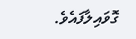ގޮވައިލާފައެވެ.